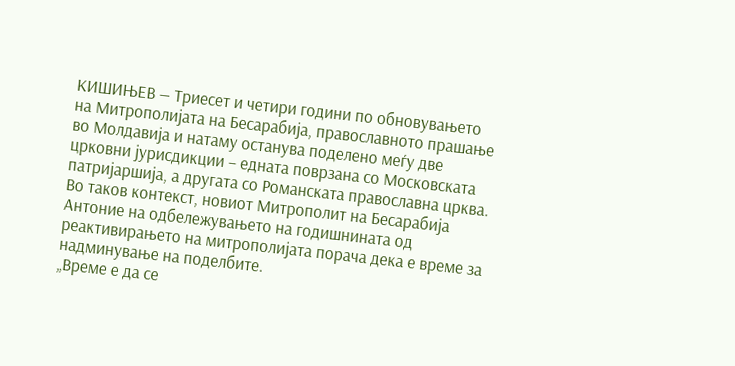КИШИЊЕВ — Триесет и четири години по обновувањето на Митрополијата на Бесарабија, православното прашање во Молдавија и натаму останува поделено меѓу две црковни јурисдикции – едната поврзана со Московската патријаршија, а другата со Романската православна црква.
Во таков контекст, новиот Митрополит на Бесарабија Антоние на одбележувањето на годишнината од реактивирањето на митрополијата порача дека е време за надминување на поделбите.
„Време е да се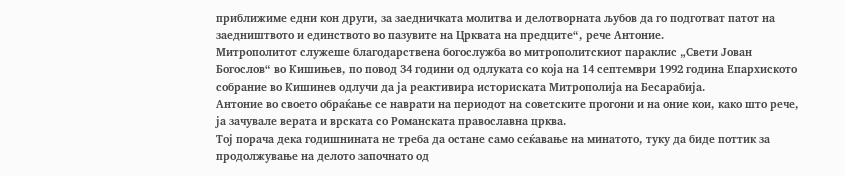приближиме едни кон други, за заедничката молитва и делотворната љубов да го подготват патот на заедништвото и единството во пазувите на Црквата на предците“, рече Антоние.
Митрополитот служеше благодарствена богослужба во митрополитскиот параклис „Свети Јован Богослов“ во Кишињев, по повод 34 години од одлуката со која на 14 септември 1992 година Епархиското собрание во Кишинев одлучи да ја реактивира историската Митрополија на Бесарабија.
Антоние во своето обраќање се наврати на периодот на советските прогони и на оние кои, како што рече, ја зачувале верата и врската со Романската православна црква.
Тој порача дека годишнината не треба да остане само сеќавање на минатото, туку да биде поттик за продолжување на делото започнато од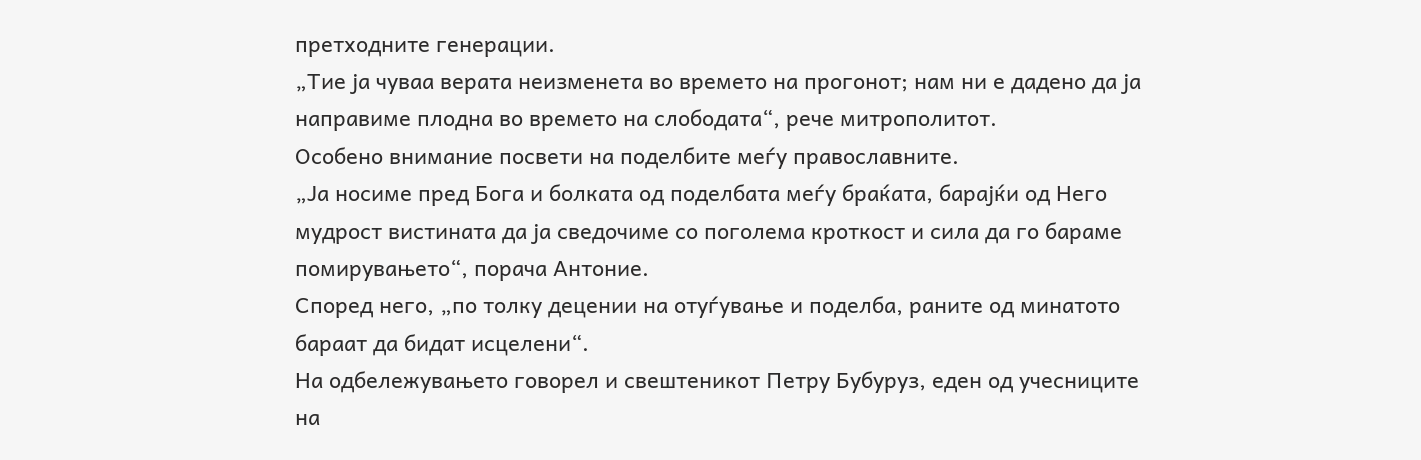претходните генерации.
„Тие ја чуваа верата неизменета во времето на прогонот; нам ни е дадено да ја направиме плодна во времето на слободата“, рече митрополитот.
Особено внимание посвети на поделбите меѓу православните.
„Ја носиме пред Бога и болката од поделбата меѓу браќата, барајќи од Него мудрост вистината да ја сведочиме со поголема кроткост и сила да го бараме помирувањето“, порача Антоние.
Според него, „по толку децении на отуѓување и поделба, раните од минатото бараат да бидат исцелени“.
На одбележувањето говорел и свештеникот Петру Бубуруз, еден од учесниците на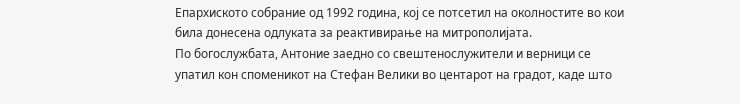Епархиското собрание од 1992 година, кој се потсетил на околностите во кои била донесена одлуката за реактивирање на митрополијата.
По богослужбата, Антоние заедно со свештенослужители и верници се упатил кон споменикот на Стефан Велики во центарот на градот, каде што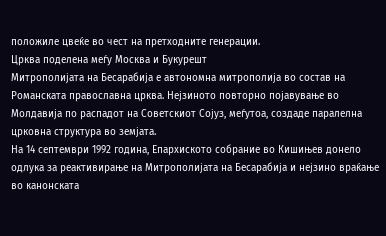положиле цвеќе во чест на претходните генерации.
Црква поделена меѓу Москва и Букурешт
Митрополијата на Бесарабија е автономна митрополија во состав на Романската православна црква. Нејзиното повторно појавување во Молдавија по распадот на Советскиот Сојуз, меѓутоа, создаде паралелна црковна структура во земјата.
На 14 септември 1992 година, Епархиското собрание во Кишињев донело одлука за реактивирање на Митрополијата на Бесарабија и нејзино враќање во канонската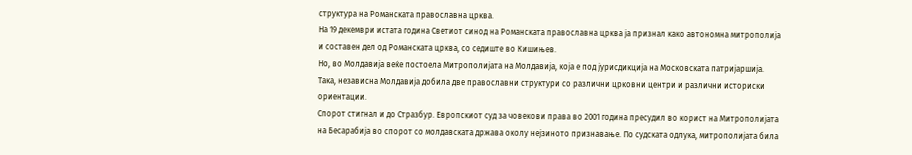структура на Романската православна црква.
На 19 декември истата година Светиот синод на Романската православна црква ја признал како автономна митрополија и составен дел од Романската црква, со седиште во Кишињев.
Но, во Молдавија веќе постоела Митрополијата на Молдавија, која е под јурисдикција на Московската патријаршија.
Така, независна Молдавија добила две православни структури со различни црковни центри и различни историски ориентации.
Спорот стигнал и до Стразбур. Европскиот суд за човекови права во 2001 година пресудил во корист на Митрополијата на Бесарабија во спорот со молдавската држава околу нејзиното признавање. По судската одлука, митрополијата била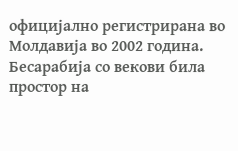официјално регистрирана во Молдавија во 2002 година.
Бесарабија со векови била простор на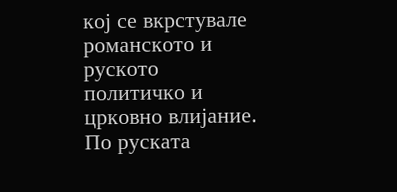кој се вкрстувале романското и руското политичко и црковно влијание. По руската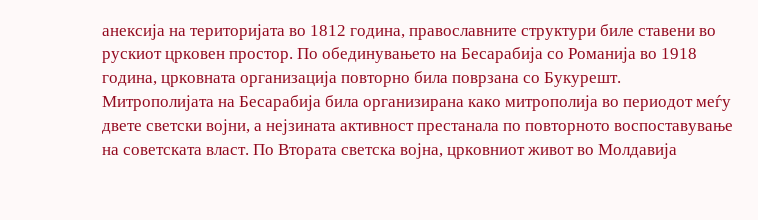анексија на територијата во 1812 година, православните структури биле ставени во рускиот црковен простор. По обединувањето на Бесарабија со Романија во 1918 година, црковната организација повторно била поврзана со Букурешт.
Митрополијата на Бесарабија била организирана како митрополија во периодот меѓу двете светски војни, а нејзината активност престанала по повторното воспоставување на советската власт. По Втората светска војна, црковниот живот во Молдавија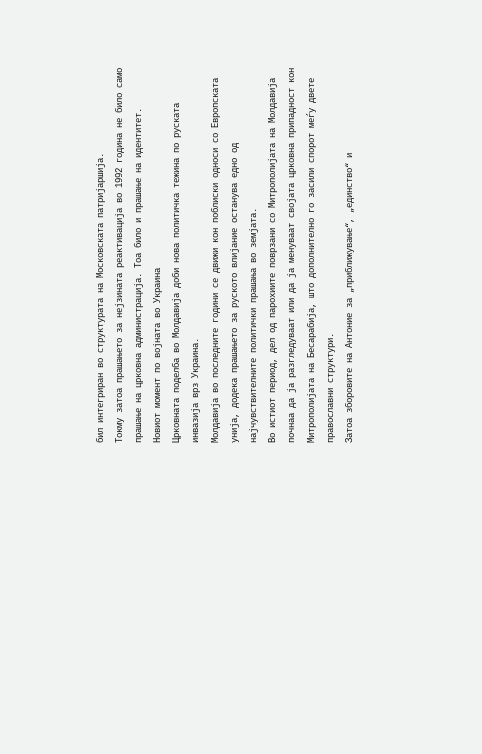бил интегриран во структурата на Московската патријаршија.
Токму затоа прашањето за нејзината реактивација во 1992 година не било само прашање на црковна администрација. Тоа било и прашање на идентитет.
Новиот момент по војната во Украина
Црковната поделба во Молдавија доби нова политичка тежина по руската инвазија врз Украина.
Молдавија во последните години се движи кон поблиски односи со Европската унија, додека прашањето за руското влијание останува едно од најчувствителните политички прашања во земјата.
Во истиот период, дел од парохиите поврзани со Митрополијата на Молдавија почнаа да ја разгледуваат или да ја менуваат својата црковна припадност кон Митрополијата на Бесарабија, што дополнително го засили спорот меѓу двете православни структури.
Затоа зборовите на Антоние за „приближување“, „единство“ и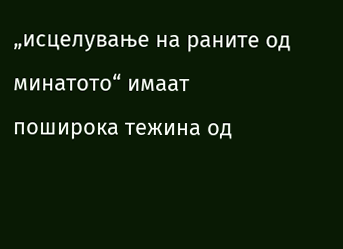„исцелување на раните од минатото“ имаат поширока тежина од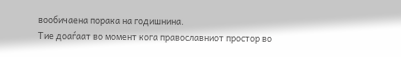вообичаена порака на годишнина.
Тие доаѓаат во момент кога православниот простор во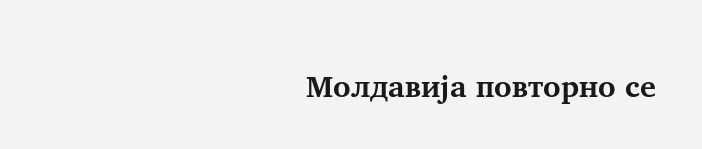Молдавија повторно се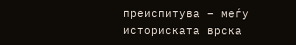преиспитува – меѓу историската врска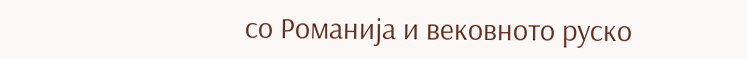со Романија и вековното руско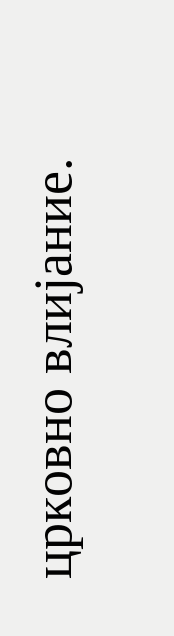црковно влијание.